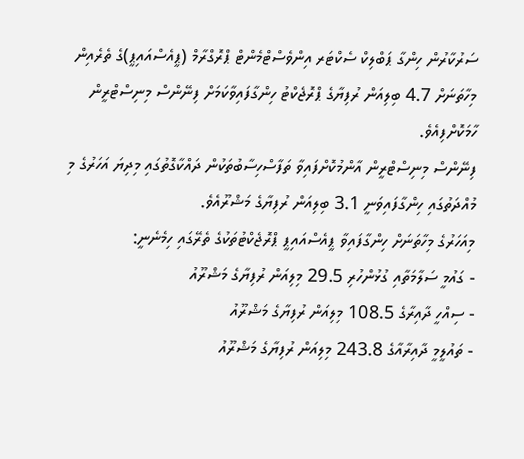ސަރުކާރުން ހިންގާ ޕަބްލިކް ސެކްޓަރ އިންވެސްޓްމެންޓް ޕްރޮގްރާމް (ޕީއެސްއައިޕީ)ގެ ތެރެއިން މިހާތަނަށް 4.7 ބިލިއަން ރުފިޔާގެ ޕްރޮޖެކްޓު ހިންގާފައިވާކަމަށް ފިނޭންސް މިނިސްޓްރީން ހާމަކޮށްފިއެވެ.
ފިނޭންސް މިނިސްޓްރީން އާންމުކޮށްފައިވާ ތަފާސްހިސާބުތަކުން ދައްކާގޮތުގައި މިދިޔަ އަހަރުގެ މި މުއްދަތުގައި ހިންގާފައިވަނީ 3.1 ބިލިއަން ރުފިޔާގެ މަޝްރޫއެވެ.
މިއަހަރުގެ މިހާތަނަށް ހިންގާފައިވާ ޕީއެސްއައިޕީ ޕްރޮޖެކްޓުތަކުގެ ތެރޭގައި ހިމެނެނީ:
- ގައުމީ ސަލާމަތާއި ގުޅުންހުރި 29.5 މިލިއަން ރުފިޔާގެ މަޝްރޫއު
- ސިއްހީ ދާއިރާގެ 108.5 މިލިއަން ރުފިޔާގެ މަޝްރޫއު
- ތައުލީމީ ދާއިރާއާގެ 243.8 މިލިއަން ރުފިޔާގެ މަޝްރޫއު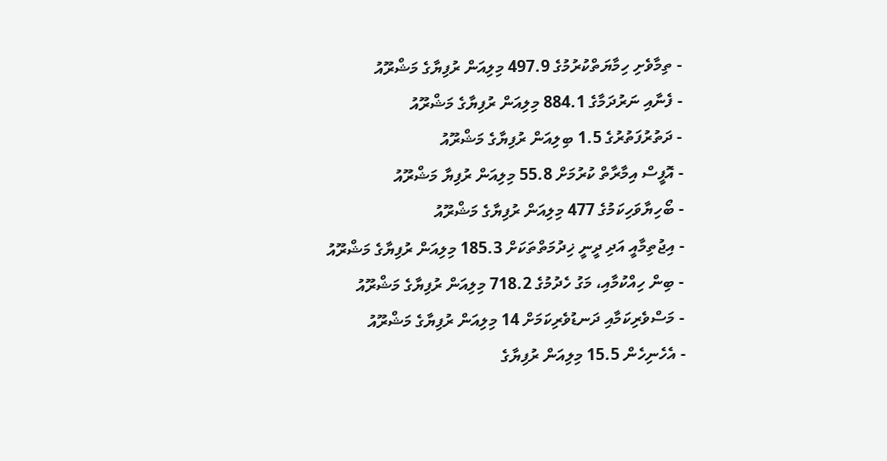- ތިމާވެށި ހިމާޔަތްކުރުމުގެ 497.9 މިލިއަން ރުފިޔާގެ މަޝްރޫއު
- ފެނާއި ނަރުދަމާގެ 884.1 މިލިއަން ރުފިޔާގެ މަޝްރޫއު
- ދަތުރުފަތުރުގެ 1.5 ބިލިއަން ރުފިޔާގެ މަޝްރޫއު
- އޮފީސް އިމާރާތް ކުރުމަށް 55.8 މިލިއަން ރުފިޔާ މަޝްރޫއު
- ބޯހިޔާވަހިކަމުގެ 477 މިލިއަން ރުފިޔާގެ މަޝްރޫއު
- އިޖުތިމާއީ އަދި ދީނީ ޚިދުމަތްތަކަށް 185.3 މިލިއަން ރުފިޔާގެ މަޝްރޫއު
- ބިން ހިއްކުމާއި، މަގު ހެދުމުގެ 718.2 މިލިއަން ރުފިޔާގެ މަޝްރޫއު
- މަސްވެރިކަމާއި ދަނޑުވެރިކަމަށް 14 މިލިއަން ރުފިޔާގެ މަޝްރޫއު
- އެހެނިހެން 15.5 މިލިއަން ރުފިޔާގެ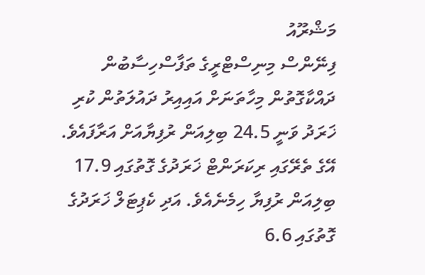މަޝްރޫއު
ފިނޭންސް މިނިސްޓްރީގެ ތަފާސްހިސާބުން ދައްކާގޮތުން މިހާތަނަށް އައިއިރު ދައުލަތުން ކުރި ޚަރަދު ވަނީ 24.5 ބިލިއަން ރުފިޔާއަށް އަރާފައެވެ. އޭގެ ތެރޭގައި ރިކަރަންޓް ޚަރަދުގެ ގޮތުގައި 17.9 ބިލިއަން ރުފިޔާ ހިމެނެއެވެ. އަދި ކެޕިޓަލް ޚަރަދުގެ ގޮތުގައި 6.6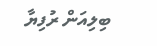ބިލިއަން ރުފިޔާ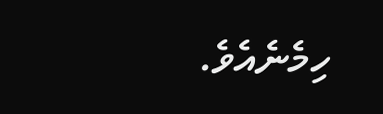ހިމެނެއެވެ.